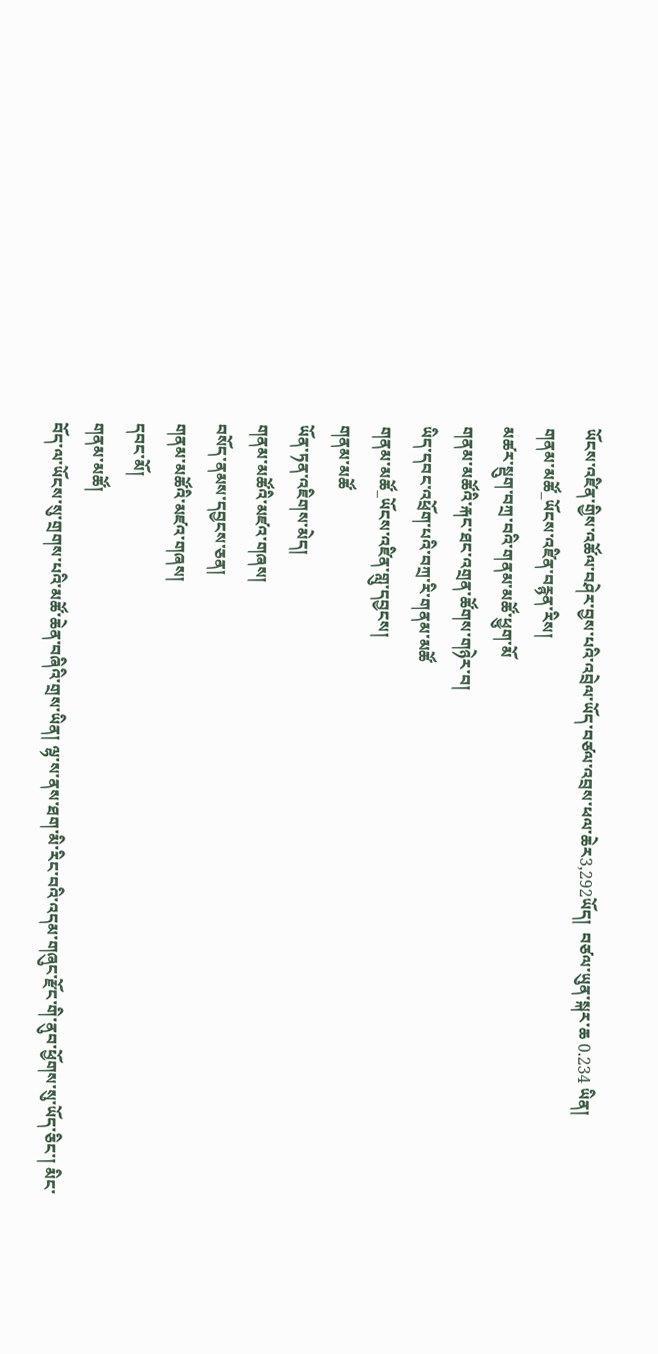ཡོངས་འཛིན་གྱིས་འཚོལ་བཤེར་བྱས་པའི་འབྲེལ་ཡོད་བཙལ་འབྲས་ཕལ་ཆེར3,292ཡོད།  བཙལ་ཡུན་སྐར་ཆ 0.234 ཡིན།
གནམ་མཚོ_ཡོངས་འཛིན་བརྙན་རིས།
མཚར་སྡུག་བཀྲ་བའི་གནམ་མཚོ་ཕྱུག་མོ
གནམ་མཚོའི་རྐང་ཐང་འགྲན་ཚོགས་གཉེར་བ།
ཡིད་དབང་འཕྲོག་པའི་བཀྲ་རི་གནམ་མཚོ
གནམ་མཚོ_ཡོངས་འཛིན་གླུ་དབྱངས།
གནམ་མཚོ
ཡོན་ཏན་འཇིགས་མེད།
གནམ་མཚོའི་མཛའ་གཞས།
བསོད་ནམས་དབྱངས་ཅན།
གནམ་མཚོའི་མཛའ་གཞས།
དབང་མོ།
གནམ་མཚོ།
བོད་ལ་ཡོངས་སུ་གྲགས་པའི་མཚོ་ཆེན་བཞིའི་གྲས་ཡིན། ལྷ་ས་ནས་ཐག་མི་རིང་བའི་འདམ་གཞུང་རྫོང་གི་ནུབ་ཕྱོགས་སུ་ཡོད་ཅིང་། མིང་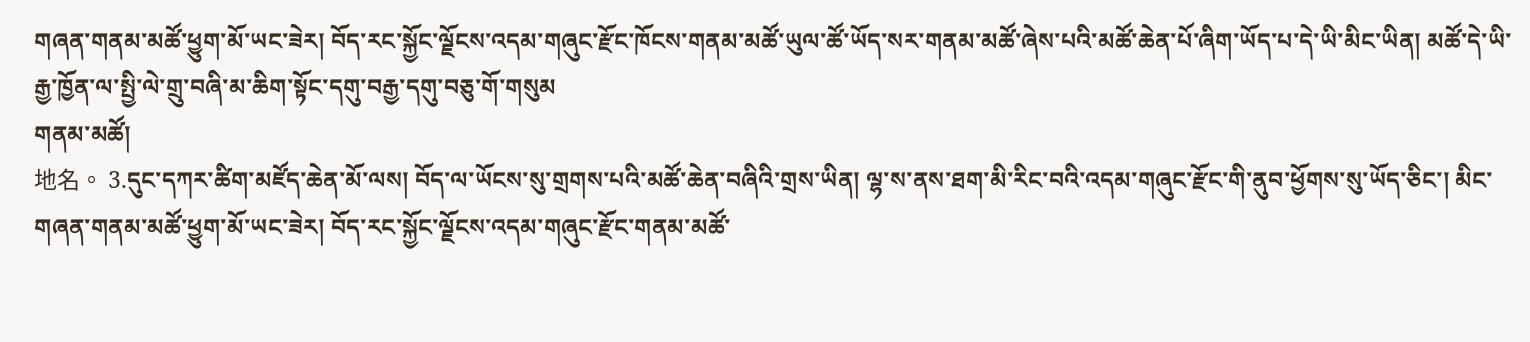གཞན་གནམ་མཚོ་ཕྱུག་མོ་ཡང་ཟེར། བོད་རང་སྐྱོང་ལྗོངས་འདམ་གཞུང་རྫོང་ཁོངས་གནམ་མཚོ་ཡུལ་ཚོ་ཡོད་སར་གནམ་མཚོ་ཞེས་པའི་མཚོ་ཆེན་པོ་ཞིག་ཡོད་པ་དེ་ཡི་མིང་ཡིན། མཚོ་དེ་ཡི་རྒྱ་ཁྱོན་ལ་སྤྱི་ལེ་གྲུ་བཞི་མ་ཆིག་སྟོང་དགུ་བརྒྱ་དགུ་བཅུ་གོ་གསུམ
གནམ་མཚོ།
地名。 3.དུང་དཀར་ཚིག་མཛོད་ཆེན་མོ་ལས། བོད་ལ་ཡོངས་སུ་གྲགས་པའི་མཚོ་ཆེན་བཞིའི་གྲས་ཡིན། ལྷ་ས་ནས་ཐག་མི་རིང་བའི་འདམ་གཞུང་རྫོང་གི་ནུབ་ཕྱོགས་སུ་ཡོད་ཅིང་། མིང་གཞན་གནམ་མཚོ་ཕྱུག་མོ་ཡང་ཟེར། བོད་རང་སྐྱོང་ལྗོངས་འདམ་གཞུང་རྫོང་གནམ་མཚོ་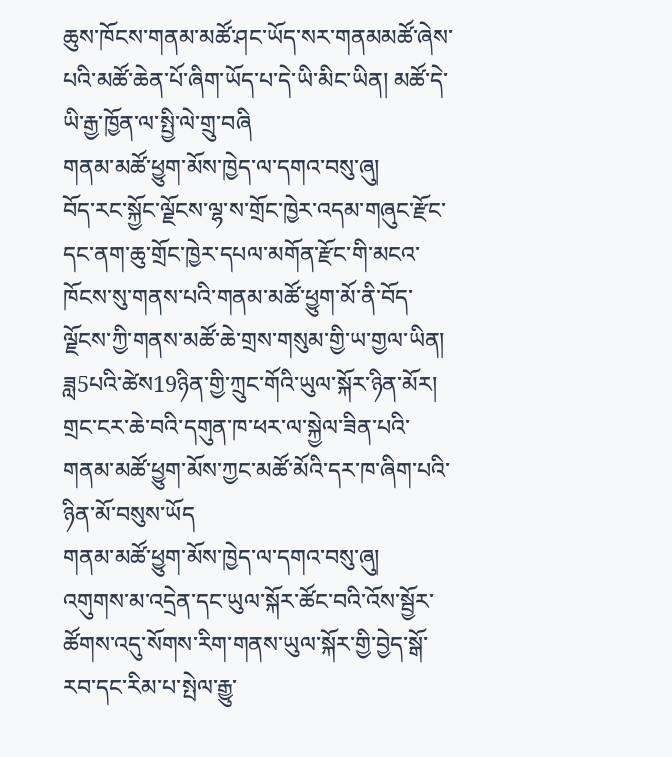ཆུས་ཁོངས་གནམ་མཚོ་ཤང་ཡོད་སར་གནམམཚོ་ཞེས་པའི་མཚོ་ཆེན་པོ་ཞིག་ཡོད་པ་དེ་ཡི་མིང་ཡིན། མཚོ་དེ་ཡི་རྒྱ་ཁྱོན་ལ་སྤྱི་ལེ་གྲུ་བཞི
གནམ་མཚོ་ཕྱུག་མོས་ཁྱེད་ལ་དགའ་བསུ་ཞུ།
བོད་རང་སྐྱོང་ལྗོངས་ལྷ་ས་གྲོང་ཁྱེར་འདམ་གཞུང་རྫོང་དང་ནག་ཆུ་གྲོང་ཁྱེར་དཔལ་མགོན་རྫོང་གི་མངའ་ཁོངས་སུ་གནས་པའི་གནམ་མཚོ་ཕྱུག་མོ་ནི་བོད་ལྗོངས་ཀྱི་གནས་མཚོ་ཆེ་གྲས་གསུམ་གྱི་ཡ་གྱལ་ཡིན། ཟླ5པའི་ཚེས19ཉིན་གྱི་ཀྲུང་གོའི་ཡུལ་སྐོར་ཉིན་མོར། གྲང་ངར་ཆེ་བའི་དགུན་ཁ་ཕར་ལ་སྐྱེལ་ཟིན་པའི་གནམ་མཚོ་ཕྱུག་མོས་ཀྱང་མཚོ་མོའི་དར་ཁ་ཞིག་པའི་ཉིན་མོ་བསུས་ཡོད
གནམ་མཚོ་ཕྱུག་མོས་ཁྱེད་ལ་དགའ་བསུ་ཞུ།
འགུགས་མ་འདྲེན་དང་ཡུལ་སྐོར་ཚོང་བའི་འོས་སྦྱོར་ཚོགས་འདུ་སོགས་རིག་གནས་ཡུལ་སྐོར་གྱི་བྱེད་སྒོ་རབ་དང་རིམ་པ་སྤེལ་རྒྱུ་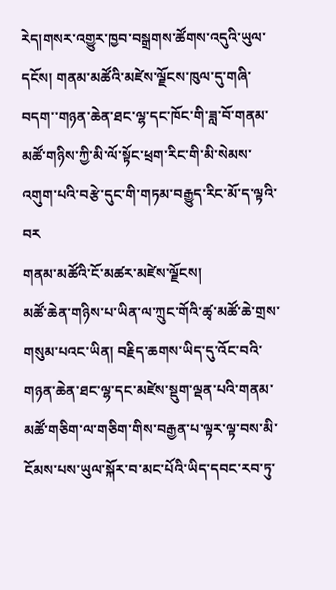རེད།གསར་འགྱུར་ཁྱབ་བསྒྲགས་ཚོགས་འདུའི་ཡུལ་དངོས། གནམ་མཚོའི་མཛེས་ལྗོངས་ཁུལ་དུ་གཞི་བདག་་གཉན་ཆེན་ཐང་ལྷ་དང་ཁོང་གི་ཟླ་བོ་གནམ་མཚོ་གཉིས་ཀྱི་མི་ལོ་སྟོང་ཕྲག་རིང་གི་མི་སེམས་འགུག་པའི་བརྩེ་དུང་གི་གཏམ་བརྒྱུད་རིང་མོ་ད་ལྟའི་བར
གནམ་མཚོའི་ངོ་མཚར་མཛེས་ལྗོངས།
མཚོ་ཆེན་གཉིས་པ་ཡིན་ལ་ཀྲུང་གོའི་ཚྭ་མཚོ་ཆེ་གྲས་གསུམ་པའང་ཡིན། བརྗིད་ཆགས་ཡིད་དུ་འོང་བའི་གཉན་ཆེན་ཐང་ལྷ་དང་མཛེས་སྡུག་ལྡན་པའི་གནམ་མཚོ་གཅིག་ལ་གཅིག་གིས་བརྒྱན་པ་ལྟར་ལྟ་བས་མི་ངོམས་པས་ཡུལ་སྐོར་བ་མང་པོའི་ཡིད་དབང་རབ་ཏུ་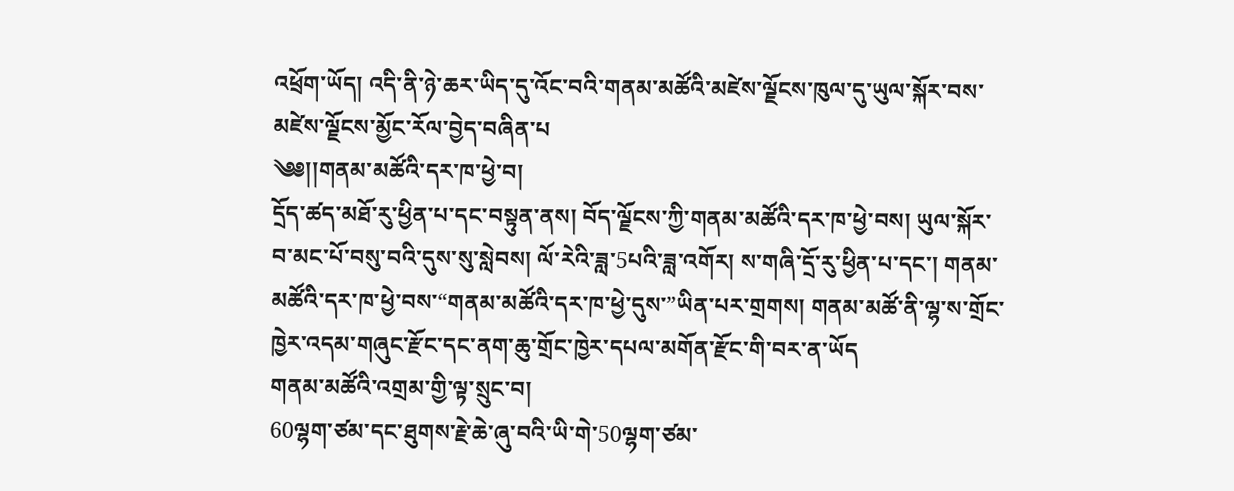འཕྲོག་ཡོད། འདི་ནི་ཉེ་ཆར་ཡིད་དུ་འོང་བའི་གནམ་མཚོའི་མཛེས་ལྗོངས་ཁུལ་དུ་ཡུལ་སྐོར་བས་མཛེས་ལྗོངས་མྱོང་རོལ་བྱེད་བཞིན་པ
༄༅།།གནམ་མཚོའི་དར་ཁ་ཕྱེ་བ།
དྲོད་ཚད་མཐོ་རུ་ཕྱིན་པ་དང་བསྟུན་ནས། བོད་ལྗོངས་ཀྱི་གནམ་མཚོའི་དར་ཁ་ཕྱེ་བས། ཡུལ་སྐོར་བ་མང་པོ་བསུ་བའི་དུས་སུ་སླེབས། ལོ་རེའི་ཟླ་5པའི་ཟླ་འགོར། ས་གཞི་དྲོ་རུ་ཕྱིན་པ་དང་། གནམ་མཚོའི་དར་ཁ་ཕྱེ་བས་“གནམ་མཚོའི་དར་ཁ་ཕྱེ་དུས་”ཡིན་པར་གྲགས། གནམ་མཚོ་ནི་ལྷ་ས་གྲོང་ཁྱེར་འདམ་གཞུང་རྫོང་དང་ནག་ཆུ་གྲོང་ཁྱེར་དཔལ་མགོན་རྫོང་གི་བར་ན་ཡོད
གནམ་མཚོའི་འགྲམ་གྱི་ལྟ་སྲུང་བ།
60ལྷག་ཙམ་དང་ཐུགས་རྗེ་ཆེ་ཞུ་བའི་ཡི་གེ་50ལྷག་ཙམ་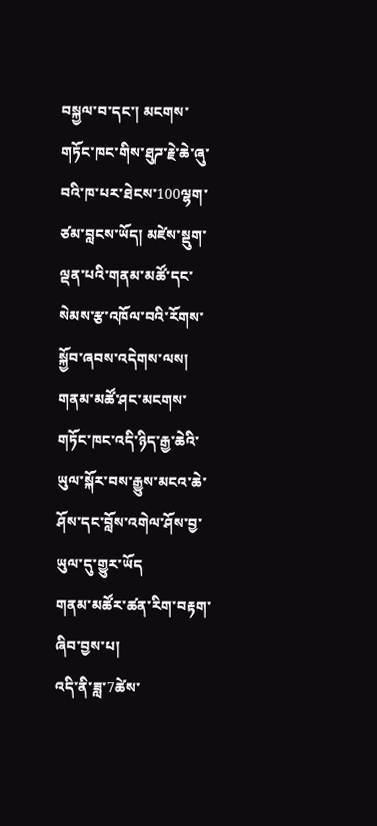བསྐྱལ་བ་དང་། མངགས་གཏོང་ཁང་གིས་ཐུཌ་རྗེ་ཆེ་ཞུ་བའི་ཁ་པར་ཐེངས་100ལྷག་ཙམ་བླངས་ཡོད། མཛེས་སྡུག་ལྡན་པའི་གནམ་མཚོ་དང་སེམས་རྩ་འཁོལ་བའི་རོགས་སྐྱོབ་ཞབས་འདེགས་ལས། གནམ་མཚོ་ཤང་མངགས་གཏོང་ཁང་འདི་ཉིད་རྒྱ་ཆེའི་ཡུལ་སྐོར་བས་རྒྱུས་མངའ་ཆེ་ཤོས་དང་བློས་འགེལ་ཤོས་བྱ་ཡུལ་དུ་གྱུར་ཡོད
གནམ་མཚོར་ཚན་རིག་བརྟག་ཞིབ་བྱས་པ།
འདི་ནི་ཟླ་7ཚེས་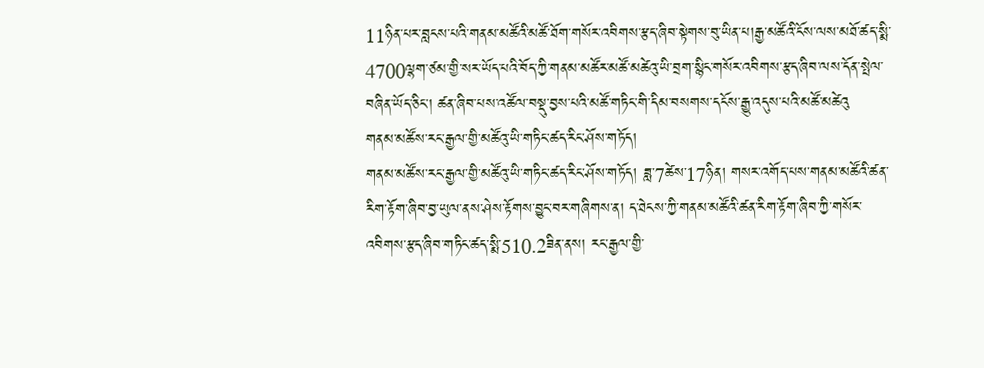11ཉིན་པར་བླངས་པའི་གནམ་མཚོའི་མཚོ་ཐོག་གསོར་འབིགས་རྩད་ཞིབ་སྟེགས་བུ་ཡིན་པ།རྒྱ་མཚོའི་ངོས་ལས་མཐོ་ཚད་སྨི་4700ལྷག་ཙམ་གྱི་སར་ཡོད་པའི་བོད་ཀྱི་གནམ་མཚོར་མཚོ་མཚེའུ་ཡི་བྲག་སྙིང་གསོར་འབིགས་རྩད་ཞིབ་ལས་དོན་སྤེལ་བཞིན་ཡོད་ཅིང་། ཚན་ཞིབ་པས་འཚོལ་བསྡུ་བྱས་པའི་མཚོ་གཏིང་གི་དིམ་བསགས་དངོས་རྒྱུ་འདུས་པའི་མཚོ་མཚེའུ
གནམ་མཚོས་རང་རྒྱལ་གྱི་མཚོའུ་ཡི་གཏིང་ཚད་རིང་ཤོས་གཏོད།
གནམ་མཚོས་རང་རྒྱལ་གྱི་མཚོའུ་ཡི་གཏིང་ཚད་རིང་ཤོས་གཏོད། ཟླ་7ཚེས་17ཉིན། གསར་འགོད་པས་གནམ་མཚོའི་ཚན་རིག་རྟོག་ཞིབ་བྱ་ཡུལ་ནས་ཤེས་རྟོགས་བྱུང་བར་གཞིགས་ན། ད་ཐེངས་ཀྱི་གནམ་མཚོའི་ཚན་རིག་རྟོག་ཞིབ་ཀྱི་གསོར་འབིགས་རྩད་ཞིབ་གཏིང་ཚད་སྨི་510.2ཟིན་ནས། རང་རྒྱལ་གྱི་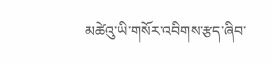མཚེའུ་ཡི་གསོར་འབིགས་རྩད་ཞིབ་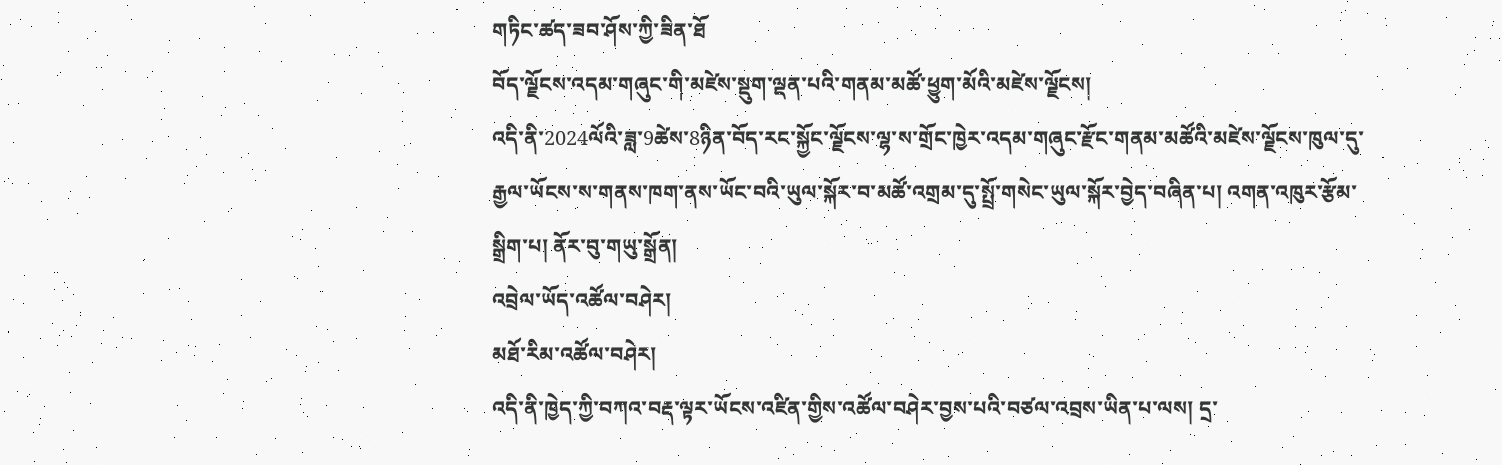གཏིང་ཚད་ཟབ་ཤོས་ཀྱི་ཟིན་ཐོ
བོད་ལྗོངས་འདམ་གཞུང་གི་མཛེས་སྡུག་ལྡན་པའི་གནམ་མཚོ་ཕྱུག་མོའི་མཛེས་ལྗོངས།
འདི་ནི་2024ལོའི་ཟླ་9ཚེས་8ཉིན་བོད་རང་སྐྱོང་ལྗོངས་ལྷ་ས་གྲོང་ཁྱེར་འདམ་གཞུང་རྫོང་གནམ་མཚོའི་མཛེས་ལྗོངས་ཁུལ་དུ་རྒྱལ་ཡོངས་ས་གནས་ཁག་ནས་ཡོང་བའི་ཡུལ་སྐོར་བ་མཚོ་འགྲམ་དུ་སྤྲོ་གསེང་ཡུལ་སྐོར་བྱེད་བཞིན་པ། འགན་འཁུར་རྩོམ་སྒྲིག་པ། ནོར་བུ་གཡུ་སྒྲོན།
འབྲེལ་ཡོད་འཚོལ་བཤེར།
མཐོ་རིམ་འཚོལ་བཤེར།
འདི་ནི་ཁྱེད་ཀྱི་བཀའ་བརྡ་ལྟར་ཡོངས་འཛིན་གྱིས་འཚོལ་བཤེར་བྱས་པའི་བཙལ་འབྲས་ཡིན་པ་ལས། དྲ་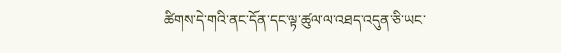ཚིགས་དེ་གའི་ནང་དོན་དང་ལྟ་ཚུལ་ལ་འཐད་འདུན་ཅི་ཡང་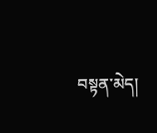བསྟན་མེད།